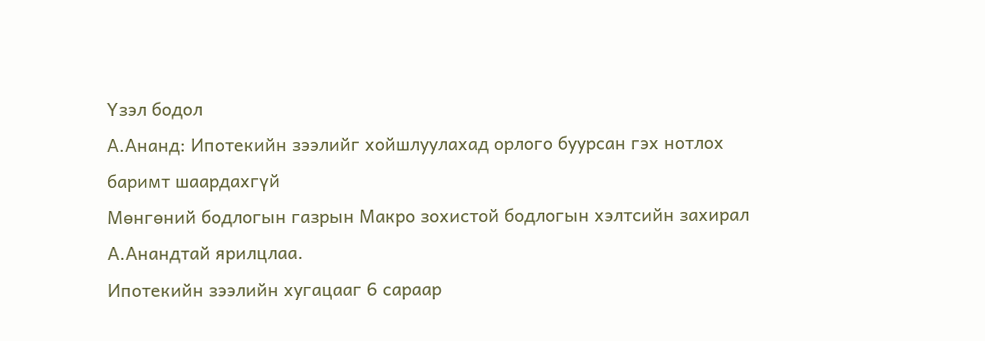Үзэл бодол
А.Ананд: Ипотекийн зээлийг хойшлуулахад орлого буурсан гэх нотлох баримт шаардахгүй
Мөнгөний бодлогын газрын Макро зохистой бодлогын хэлтсийн захирал А.Анандтай ярилцлаа.
Ипотекийн зээлийн хугацааг 6 сараар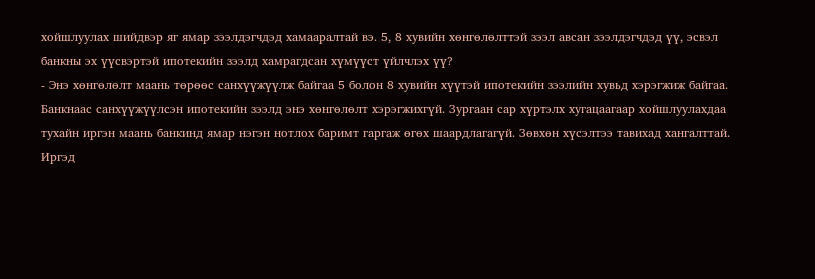хойшлуулах шийдвэр яг ямар зээлдэгчдэд хамааралтай вэ. 5, 8 хувийн хөнгөлөлттэй зээл авсан зээлдэгчдэд үү, эсвэл банкны эх үүсвэртэй ипотекийн зээлд хамрагдсан хүмүүст үйлчлэх үү?
- Энэ хөнгөлөлт маань төрөөс санхүүжүүлж байгаа 5 болон 8 хувийн хүүтэй ипотекийн зээлийн хувьд хэрэгжиж байгаа. Банкнаас санхүүжүүлсэн ипотекийн зээлд энэ хөнгөлөлт хэрэгжихгүй. Зургаан сар хүртэлх хугацаагаар хойшлуулахдаа тухайн иргэн маань банкинд ямар нэгэн нотлох баримт гаргаж өгөх шаардлагагүй. Зөвхөн хүсэлтээ тавихад хангалттай.
Иргэд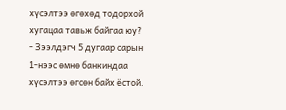хүсэлтээ өгөхөд тодорхой хугацаа тавьж байгаа юу?
- Зээлдэгч 5 дугаар сарын 1-нээс өмнө банкиндаа хүсэлтээ өгсөн байх ёстой.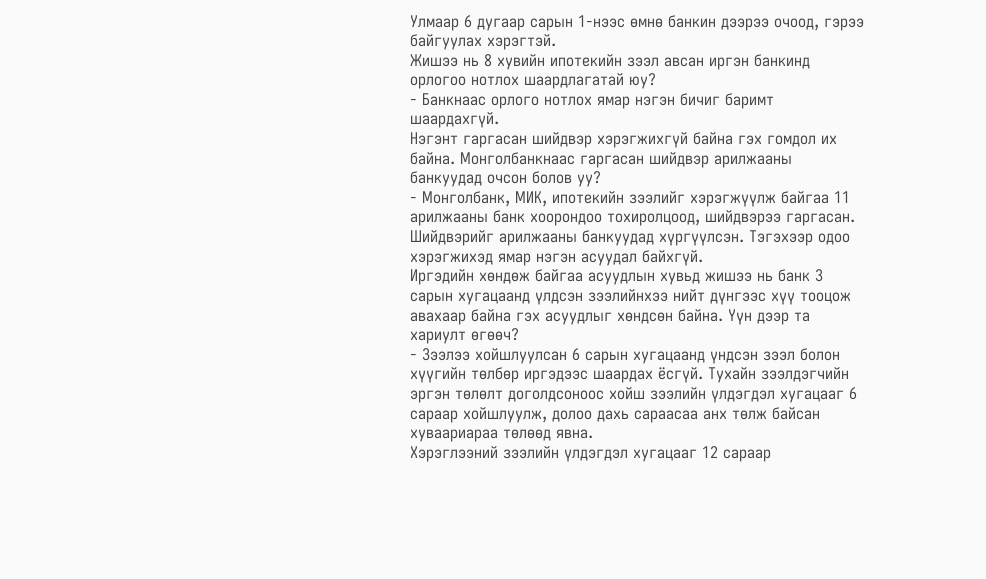Улмаар 6 дугаар сарын 1-нээс өмнө банкин дээрээ очоод, гэрээ байгуулах хэрэгтэй.
Жишээ нь 8 хувийн ипотекийн зээл авсан иргэн банкинд орлогоо нотлох шаардлагатай юу?
- Банкнаас орлого нотлох ямар нэгэн бичиг баримт шаардахгүй.
Нэгэнт гаргасан шийдвэр хэрэгжихгүй байна гэх гомдол их байна. Монголбанкнаас гаргасан шийдвэр арилжааны банкуудад очсон болов уу?
- Монголбанк, МИК, ипотекийн зээлийг хэрэгжүүлж байгаа 11 арилжааны банк хоорондоо тохиролцоод, шийдвэрээ гаргасан. Шийдвэрийг арилжааны банкуудад хүргүүлсэн. Тэгэхээр одоо хэрэгжихэд ямар нэгэн асуудал байхгүй.
Иргэдийн хөндөж байгаа асуудлын хувьд жишээ нь банк 3 сарын хугацаанд үлдсэн зээлийнхээ нийт дүнгээс хүү тооцож авахаар байна гэх асуудлыг хөндсөн байна. Үүн дээр та хариулт өгөөч?
- Зээлээ хойшлуулсан 6 сарын хугацаанд үндсэн зээл болон хүүгийн төлбөр иргэдээс шаардах ёсгүй. Тухайн зээлдэгчийн эргэн төлөлт доголдсоноос хойш зээлийн үлдэгдэл хугацааг 6 сараар хойшлуулж, долоо дахь сараасаа анх төлж байсан хуваариараа төлөөд явна.
Хэрэглээний зээлийн үлдэгдэл хугацааг 12 сараар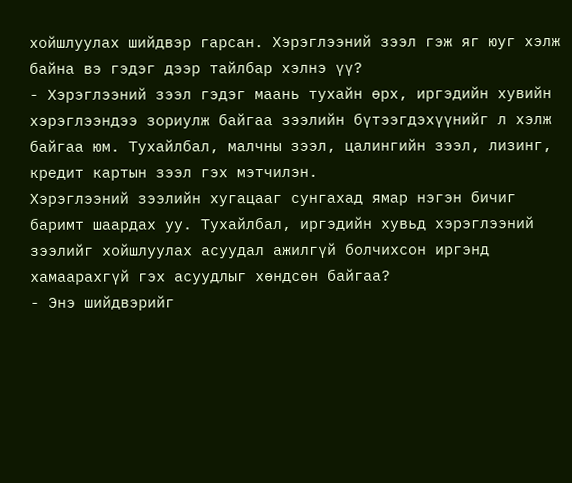хойшлуулах шийдвэр гарсан. Хэрэглээний зээл гэж яг юуг хэлж байна вэ гэдэг дээр тайлбар хэлнэ үү?
- Хэрэглээний зээл гэдэг маань тухайн өрх, иргэдийн хувийн хэрэглээндээ зориулж байгаа зээлийн бүтээгдэхүүнийг л хэлж байгаа юм. Тухайлбал, малчны зээл, цалингийн зээл, лизинг, кредит картын зээл гэх мэтчилэн.
Хэрэглээний зээлийн хугацааг сунгахад ямар нэгэн бичиг баримт шаардах уу. Тухайлбал, иргэдийн хувьд хэрэглээний зээлийг хойшлуулах асуудал ажилгүй болчихсон иргэнд хамаарахгүй гэх асуудлыг хөндсөн байгаа?
- Энэ шийдвэрийг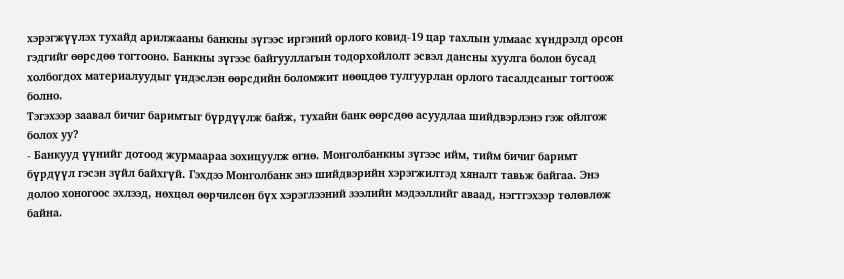хэрэгжүүлэх тухайд арилжааны банкны зүгээс иргэний орлого ковид-19 цар тахлын улмаас хүндрэлд орсон гэдгийг өөрсдөө тогтооно. Банкны зүгээс байгууллагын тодорхойлолт эсвэл дансны хуулга болон бусад холбогдох материалуудыг үндэслэн өөрсдийн боломжит нөөцдөө тулгуурлан орлого тасалдсаныг тогтоож болно.
Тэгэхээр заавал бичиг баримтыг бүрдүүлж байж, тухайн банк өөрсдөө асуудлаа шийдвэрлэнэ гэж ойлгож болох уу?
- Банкууд үүнийг дотоод журмаараа зохицуулж өгнө. Монголбанкны зүгээс ийм, тийм бичиг баримт бүрдүүл гэсэн зүйл байхгүй. Гэхдээ Монголбанк энэ шийдвэрийн хэрэгжилтэд хяналт тавьж байгаа. Энэ долоо хоногоос эхлээд, нөхцөл өөрчилсөн бүх хэрэглээний зээлийн мэдээллийг аваад, нэгтгэхээр төлөвлөж байна.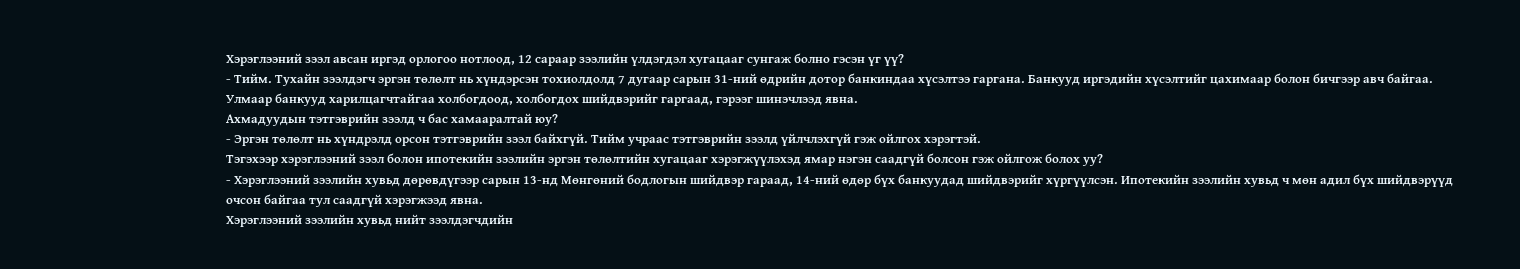Хэрэглээний зээл авсан иргэд орлогоо нотлоод, 12 сараар зээлийн үлдэгдэл хугацааг сунгаж болно гэсэн үг үү?
- Тийм. Тухайн зээлдэгч эргэн төлөлт нь хүндэрсэн тохиолдолд 7 дугаар сарын 31-ний өдрийн дотор банкиндаа хүсэлтээ гаргана. Банкууд иргэдийн хүсэлтийг цахимаар болон бичгээр авч байгаа. Улмаар банкууд харилцагчтайгаа холбогдоод, холбогдох шийдвэрийг гаргаад, гэрээг шинэчлээд явна.
Ахмадуудын тэтгэврийн зээлд ч бас хамааралтай юу?
- Эргэн төлөлт нь хүндрэлд орсон тэтгэврийн зээл байхгүй. Тийм учраас тэтгэврийн зээлд үйлчлэхгүй гэж ойлгох хэрэгтэй.
Тэгэхээр хэрэглээний зээл болон ипотекийн зээлийн эргэн төлөлтийн хугацааг хэрэгжүүлэхэд ямар нэгэн саадгүй болсон гэж ойлгож болох уу?
- Хэрэглээний зээлийн хувьд дөрөвдүгээр сарын 13-нд Мөнгөний бодлогын шийдвэр гараад, 14-ний өдөр бүх банкуудад шийдвэрийг хүргүүлсэн. Ипотекийн зээлийн хувьд ч мөн адил бүх шийдвэрүүд очсон байгаа тул саадгүй хэрэгжээд явна.
Хэрэглээний зээлийн хувьд нийт зээлдэгчдийн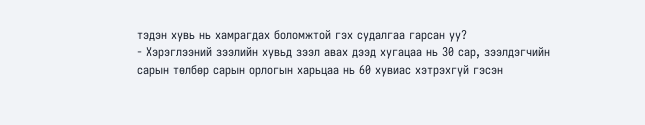тэдэн хувь нь хамрагдах боломжтой гэх судалгаа гарсан уу?
- Хэрэглээний зээлийн хувьд зээл авах дээд хугацаа нь 30 сар, зээлдэгчийн сарын төлбөр сарын орлогын харьцаа нь 60 хувиас хэтрэхгүй гэсэн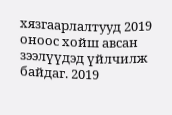хязгаарлалтууд 2019 оноос хойш авсан зээлүүдэд үйлчилж байдаг. 2019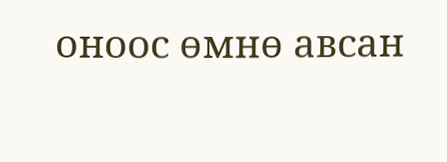оноос өмнө авсан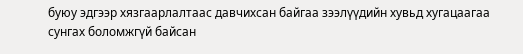буюу эдгээр хязгаарлалтаас давчихсан байгаа зээлүүдийн хувьд хугацаагаа сунгах боломжгүй байсан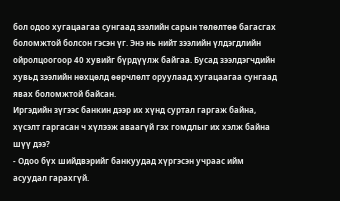бол одоо хугацаагаа сунгаад зээлийн сарын төлөлтөө багасгах боломжтой болсон гэсэн үг. Энэ нь нийт зээлийн үлдэгдлийн ойролцоогоор 40 хувийг бүрдүүлж байгаа. Бусад зээлдэгчдийн хувьд зээлийн нөхцөлд өөрчлөлт оруулаад хугацаагаа сунгаад явах боломжтой байсан.
Иргэдийн зүгээс банкин дээр их хүнд суртал гаргаж байна, хүсэлт гаргасан ч хүлээж аваагүй гэх гомдлыг их хэлж байна шүү дээ?
- Одоо бүх шийдвэрийг банкуудад хүргэсэн учраас ийм асуудал гарахгүй.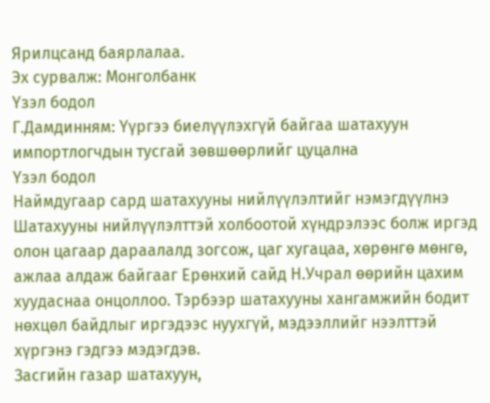Ярилцсанд баярлалаа.
Эх сурвалж: Монголбанк
Үзэл бодол
Г.Дамдинням: Үүргээ биелүүлэхгүй байгаа шатахуун импортлогчдын тусгай зөвшөөрлийг цуцална
Үзэл бодол
Наймдугаар сард шатахууны нийлүүлэлтийг нэмэгдүүлнэ
Шатахууны нийлүүлэлттэй холбоотой хүндрэлээс болж иргэд олон цагаар дараалалд зогсож, цаг хугацаа, хөрөнгө мөнгө, ажлаа алдаж байгааг Ерөнхий сайд Н.Учрал өөрийн цахим хуудаснаа онцоллоо. Тэрбээр шатахууны хангамжийн бодит нөхцөл байдлыг иргэдээс нуухгүй, мэдээллийг нээлттэй хүргэнэ гэдгээ мэдэгдэв.
Засгийн газар шатахуун,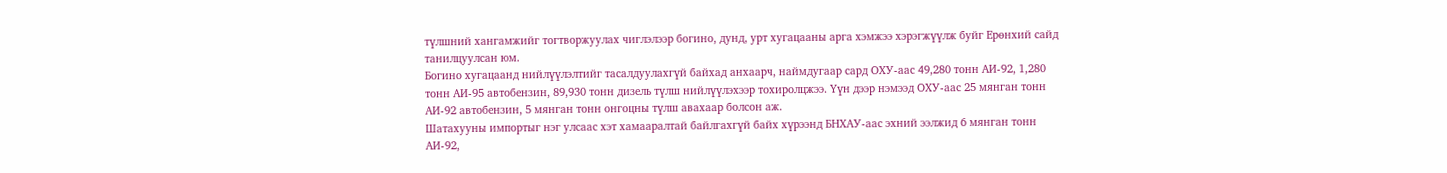түлшний хангамжийг тогтворжуулах чиглэлээр богино, дунд, урт хугацааны арга хэмжээ хэрэгжүүлж буйг Ерөнхий сайд танилцуулсан юм.
Богино хугацаанд нийлүүлэлтийг тасалдуулахгүй байхад анхаарч, наймдугаар сард ОХУ-аас 49,280 тонн АИ-92, 1,280 тонн АИ-95 автобензин, 89,930 тонн дизель түлш нийлүүлэхээр тохиролцжээ. Үүн дээр нэмээд ОХУ-аас 25 мянган тонн АИ-92 автобензин, 5 мянган тонн онгоцны түлш авахаар болсон аж.
Шатахууны импортыг нэг улсаас хэт хамааралтай байлгахгүй байх хүрээнд БНХАУ-аас эхний ээлжид 6 мянган тонн АИ-92,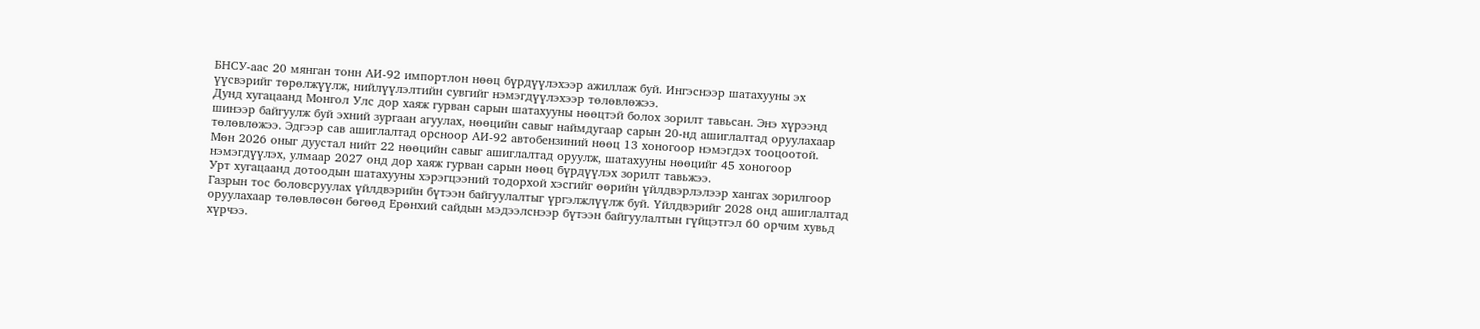БНСУ-аас 20 мянган тонн АИ-92 импортлон нөөц бүрдүүлэхээр ажиллаж буй. Ингэснээр шатахууны эх үүсвэрийг төрөлжүүлж, нийлүүлэлтийн сувгийг нэмэгдүүлэхээр төлөвлөжээ.
Дунд хугацаанд Монгол Улс дор хаяж гурван сарын шатахууны нөөцтэй болох зорилт тавьсан. Энэ хүрээнд шинээр байгуулж буй эхний зургаан агуулах, нөөцийн савыг наймдугаар сарын 20-нд ашиглалтад оруулахаар төлөвлөжээ. Эдгээр сав ашиглалтад орсноор АИ-92 автобензиний нөөц 13 хоногоор нэмэгдэх тооцоотой.
Мөн 2026 оныг дуустал нийт 22 нөөцийн савыг ашиглалтад оруулж, шатахууны нөөцийг 45 хоногоор нэмэгдүүлэх, улмаар 2027 онд дор хаяж гурван сарын нөөц бүрдүүлэх зорилт тавьжээ.
Урт хугацаанд дотоодын шатахууны хэрэгцээний тодорхой хэсгийг өөрийн үйлдвэрлэлээр хангах зорилгоор Газрын тос боловсруулах үйлдвэрийн бүтээн байгуулалтыг үргэлжлүүлж буй. Үйлдвэрийг 2028 онд ашиглалтад оруулахаар төлөвлөсөн бөгөөд Ерөнхий сайдын мэдээлснээр бүтээн байгуулалтын гүйцэтгэл 60 орчим хувьд хүрчээ.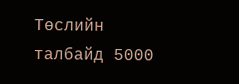Төслийн талбайд 5000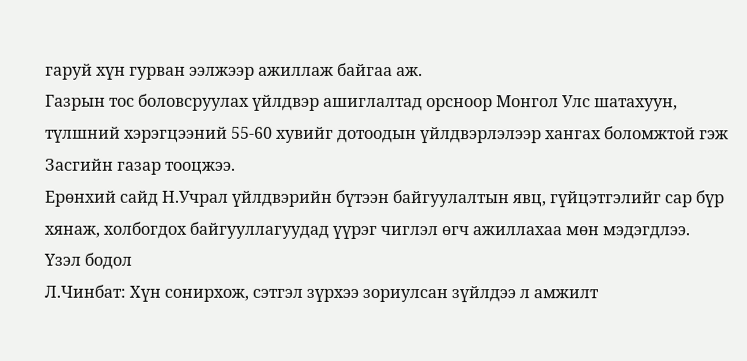гаруй хүн гурван ээлжээр ажиллаж байгаа аж.
Газрын тос боловсруулах үйлдвэр ашиглалтад орсноор Монгол Улс шатахуун, түлшний хэрэгцээний 55-60 хувийг дотоодын үйлдвэрлэлээр хангах боломжтой гэж Засгийн газар тооцжээ.
Ерөнхий сайд Н.Учрал үйлдвэрийн бүтээн байгуулалтын явц, гүйцэтгэлийг сар бүр хянаж, холбогдох байгууллагуудад үүрэг чиглэл өгч ажиллахаа мөн мэдэгдлээ.
Үзэл бодол
Л.Чинбат: Хүн сонирхож, сэтгэл зүрхээ зориулсан зүйлдээ л амжилт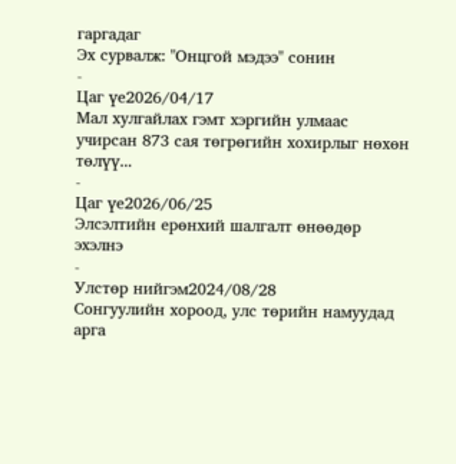гаргадаг
Эх сурвалж: "Онцгой мэдээ" сонин
-
Цаг үе2026/04/17
Мал хулгайлах гэмт хэргийн улмаас учирсан 873 сая төгрөгийн хохирлыг нөхөн төлүү...
-
Цаг үе2026/06/25
Элсэлтийн ерөнхий шалгалт өнөөдөр эхэлнэ
-
Улстөр нийгэм2024/08/28
Сонгуулийн хороод, улс төрийн намуудад арга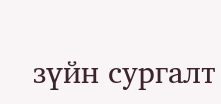зүйн сургалт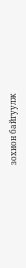зохион байгуулж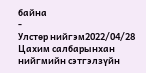байна
-
Улстөр нийгэм2022/04/28
Цахим салбарынхан нийгмийн сэтгэлзүйн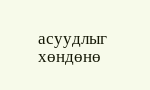асуудлыг хөндөнө